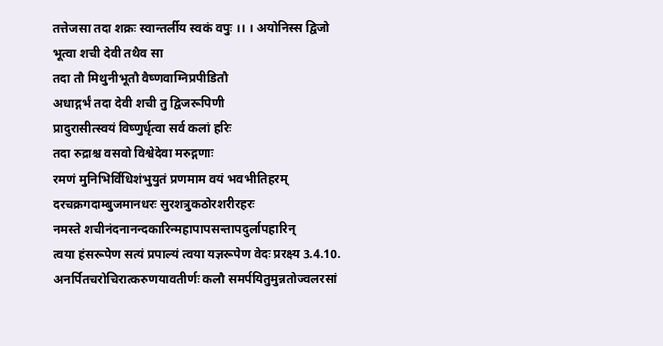तत्तेजसा तदा शक्रः स्वान्तर्लीय स्वकं वपुः ।। । अयोनिस्स द्विजो भूत्वा शची देवी तथैव सा
तदा तौ मिथुनीभूतौ वैष्णवाग्निप्रपीडितौ
अधाद्गर्भं तदा देवी शची तु द्विजरूपिणी
प्रादुरासीत्स्वयं विष्णुर्धृत्वा सर्व कलां हरिः
तदा रुद्राश्च वसवो विश्वेदेवा मरुद्गणाः
रमणं मुनिभिर्विधिशंभुयुतं प्रणमाम वयं भवभीतिहरम्
दरचक्रगदाम्बुजमानधरः सुरशत्रुकठोरशरीरहरः
नमस्ते शचीनंदनानन्दकारिन्महापापसन्तापदुर्लापहारिन्
त्वया हंसरूपेण सत्यं प्रपाल्यं त्वया यज्ञरूपेण वेदः प्ररक्ष्य 3.4.10.
अनर्पितचरोचिरात्करुणयावतीर्णः कलौ समर्पयितुमुन्नतोज्वलरसां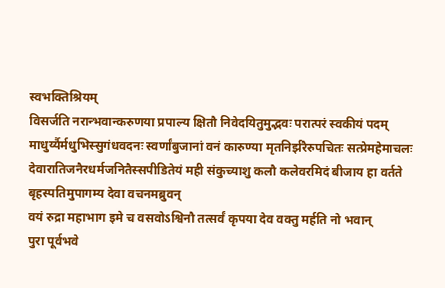स्वभक्तिश्रियम्
विसर्जति नरान्भवान्करुणया प्रपाल्य क्षितौ निवेदयितुमुद्भवः परात्परं स्वकीयं पदम्
माधुर्य्यैर्मधुभिस्सुगंधवदनः स्वर्णांबुजानां वनं कारुण्या मृतनिर्झरैरुपचितः सत्प्रेमहेमाचलः
देवारातिजनैरधर्मजनितैस्सपीडितेयं मही संकुच्याशु कलौ कलेवरमिदं बीजाय हा वर्तते
बृहस्पतिमुपागम्य देवा वचनमब्रुवन्
वयं रुद्रा महाभाग इमे च वसवोऽश्विनौ तत्सर्वं कृपया देव वक्तु मर्हति नो भवान्
पुरा पूर्वभवे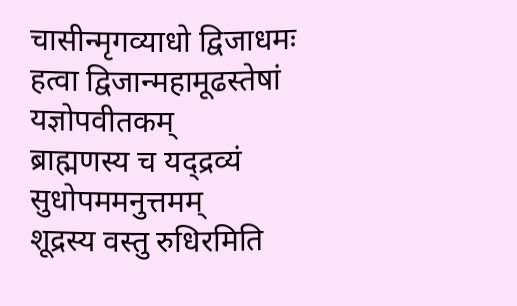चासीन्मृगव्याधो द्विजाधमः
हत्वा द्विजान्महामूढस्तेषां यज्ञोपवीतकम्
ब्राह्मणस्य च यद्द्रव्यं सुधोपममनुत्तमम्
शूद्रस्य वस्तु रुधिरमिति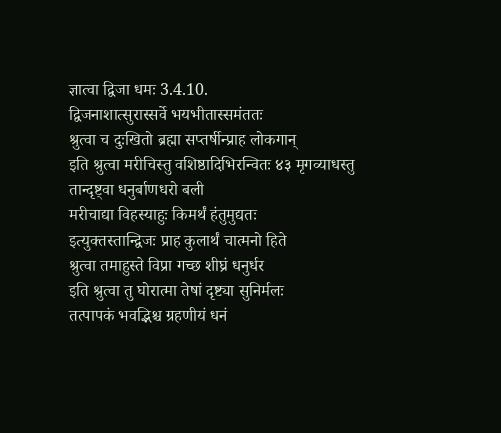ज्ञात्वा द्विजा धमः 3.4.10.
द्विजनाशात्सुरास्सर्वे भयभीतास्समंततः
श्रुत्वा च दुःखितो ब्रह्मा सप्तर्षीन्प्राह लोकगान्
इति श्रुत्वा मरीचिस्तु वशिष्ठादिभिरन्वितः ४३ मृगव्याधस्तु तान्दृष्ट्वा धनुर्बाणधरो बली
मरीचाद्या विहस्याहुः किमर्थं हंतुमुद्यतः
इत्युक्तस्तान्द्विजः प्राह कुलार्थं चात्मनो हिते
श्रुत्वा तमाहुस्ते विप्रा गच्छ शीघ्रं धनुर्धर
इति श्रुत्वा तु घोरात्मा तेषां दृष्ट्या सुनिर्मलः
तत्पापकं भवद्भिश्च ग्रहणीयं धनं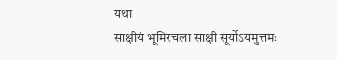यथा
साक्षीयं भूमिरचला साक्षी सूर्योऽयमुत्तमः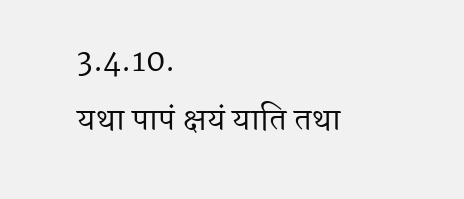3.4.10.
यथा पापं क्षयं याति तथा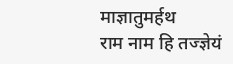माज्ञातुमर्हथ
राम नाम हि तज्ज्ञेयं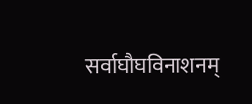सर्वाघौघविनाशनम्